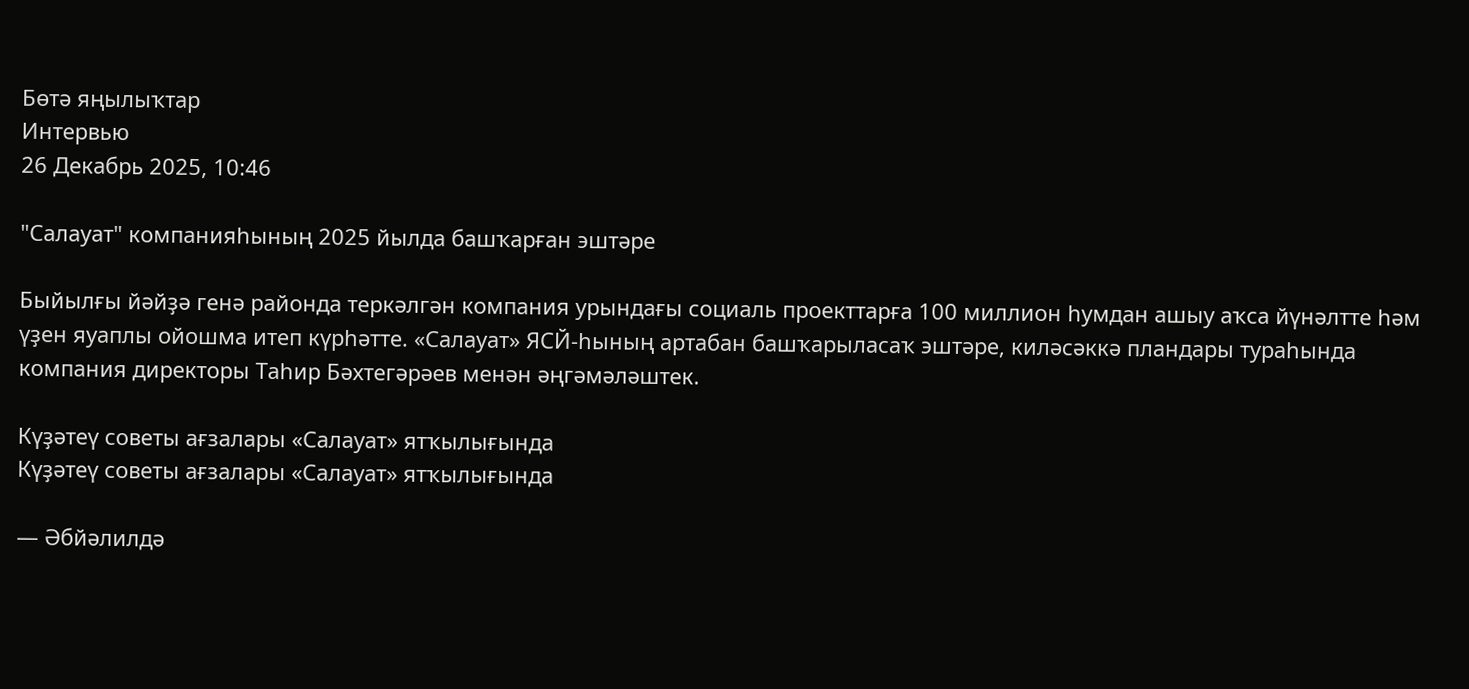Бөтә яңылыҡтар
Интервью
26 Декабрь 2025, 10:46

"Салауат" компанияһының 2025 йылда башҡарған эштәре

Быйылғы йәйҙә генә районда теркәлгән компания урындағы социаль проекттарға 100 миллион һумдан ашыу аҡса йүнәлтте һәм үҙен яуаплы ойошма итеп күрһәтте. «Салауат» ЯСЙ-һының артабан башҡарыласаҡ эштәре, киләсәккә пландары тураһында компания директоры Таһир Бәхтегәрәев менән әңгәмәләштек.

Күҙәтеү советы ағзалары «Салауат» ятҡылығында
Күҙәтеү советы ағзалары «Салауат» ятҡылығында

— Әбйәлилдә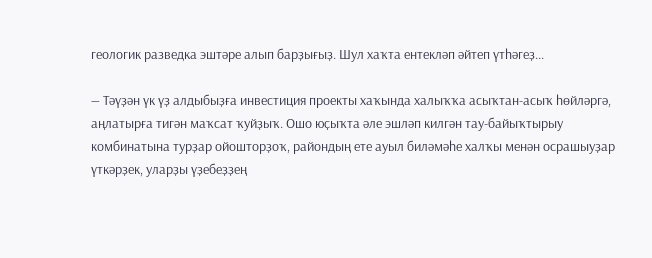геологик разведка эштәре алып барҙығыҙ. Шул хаҡта ентекләп әйтеп үтһәгеҙ...

— Тәүҙән үк үҙ алдыбыҙға инвестиция проекты хаҡында халыҡҡа асыҡтан-асыҡ һөйләргә, аңлатырға тигән маҡсат ҡуйҙыҡ. Ошо юҫыҡта әле эшләп килгән тау-байыҡтырыу комбинатына турҙар ойошторҙоҡ, райондың ете ауыл биләмәһе халҡы менән осрашыуҙар үткәрҙек, уларҙы үҙебеҙҙең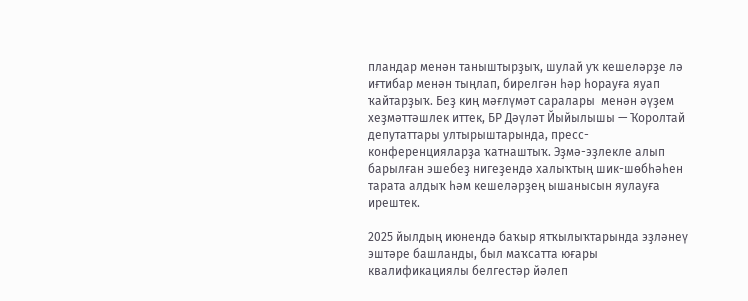пландар менән таныштырҙыҡ, шулай уҡ кешеләрҙе лә иғтибар менән тыңлап, бирелгән һәр һорауға яуап ҡайтарҙыҡ. Беҙ киң мәғлүмәт саралары  менән әүҙем хеҙмәттәшлек иттек, БР Дәүләт Йыйылышы — Ҡоролтай депутаттары ултырыштарында, пресс-конференцияларҙа ҡатнаштыҡ. Эҙмә-эҙлекле алып барылған эшебеҙ нигеҙендә халыҡтың шик-шөбһәһен тарата алдыҡ һәм кешеләрҙең ышанысын яулауға ирештек.

2025 йылдың июнендә баҡыр ятҡылыҡтарында эҙләнеү эштәре башланды, был маҡсатта юғары квалификациялы белгестәр йәлеп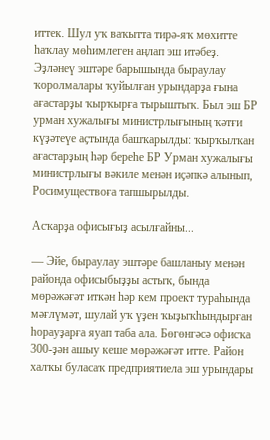иттек. Шул уҡ ваҡытта тирә-яҡ мөхитте һаҡлау мөһимлеген аңлап эш итәбеҙ. Эҙләнеү эштәре барышында быраулау ҡоролмалары ҡуйылған урындарҙа ғына ағастарҙы ҡырҡырға тырыштыҡ. Был эш БР урман хужалығы министрлығының ҡәтғи күҙәтеүе аҫтында башҡарылды: ҡырҡылҡан ағастарҙың һәр береһе БР Урман хужалығы министрлығы вәкиле менән иҫәпкә алынып, Росимуществоға тапшырылды.

Асҡарҙа офисығыҙ асылғайны...

— Эйе, быраулау эштәре башланыу менән районда офисыбыҙҙы астыҡ, бында мөрәжәғәт иткән һәр кем проект тураһында мәғлүмәт, шулай уҡ үҙен ҡыҙыҡһындырған һорауҙарға яуап таба ала. Бөгөнгәсә офисҡа 300-ҙән ашыу кеше мөрәжәғәт итте. Район халҡы буласаҡ предприятиела эш урындары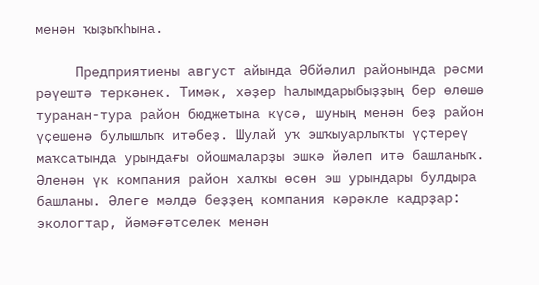менән ҡыҙыҡһына.

     Предприятиены август айында Әбйәлил районында рәсми рәүештә теркәнек. Тимәк, хәҙер һалымдарыбыҙҙың бер өлөшө туранан-тура район бюджетына күсә, шуның менән беҙ район үҫешенә булышлыҡ итәбеҙ. Шулай уҡ эшҡыуарлыҡты үҫтереү маҡсатында урындағы ойошмаларҙы эшкә йәлеп итә башланыҡ. Әленән үк компания район халҡы өсөн эш урындары булдыра башланы. Әлеге мәлдә беҙҙең компания кәрәкле кадрҙар: экологтар, йәмәғәтселек менән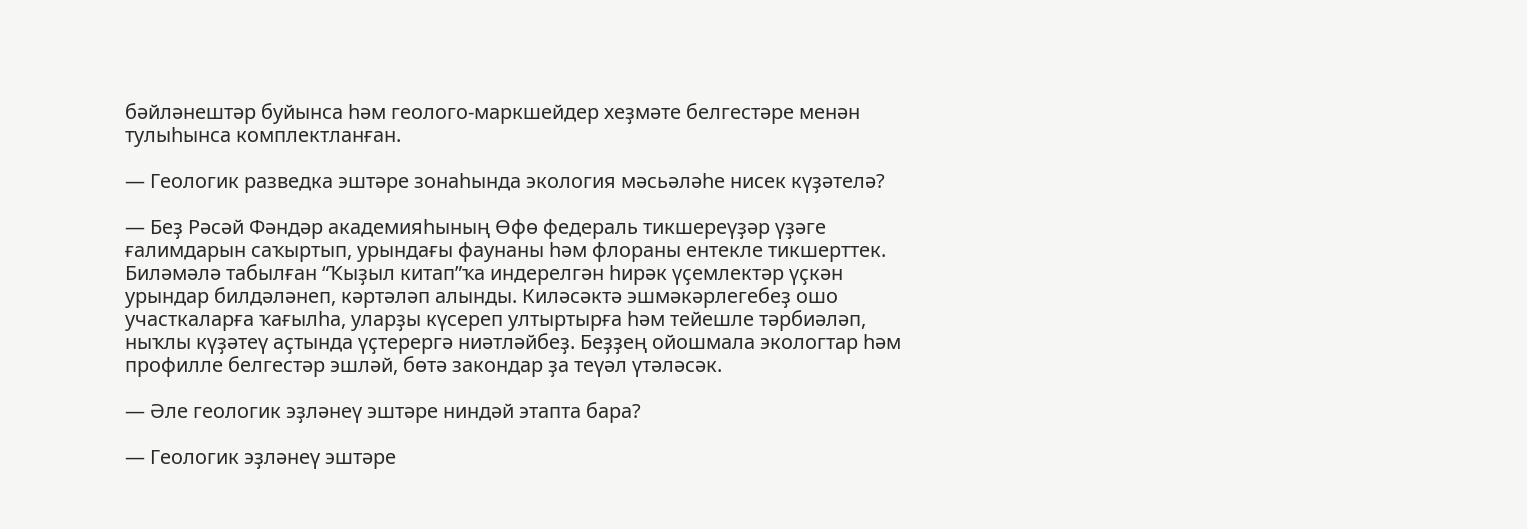бәйләнештәр буйынса һәм геолого-маркшейдер хеҙмәте белгестәре менән тулыһынса комплектланған.

— Геологик разведка эштәре зонаһында экология мәсьәләһе нисек күҙәтелә?

— Беҙ Рәсәй Фәндәр академияһының Өфө федераль тикшереүҙәр үҙәге ғалимдарын саҡыртып, урындағы фаунаны һәм флораны ентекле тикшерттек. Биләмәлә табылған “Ҡыҙыл китап”ҡа индерелгән һирәк үҫемлектәр үҫкән урындар билдәләнеп, кәртәләп алынды. Киләсәктә эшмәкәрлегебеҙ ошо участкаларға ҡағылһа, уларҙы күсереп ултыртырға һәм тейешле тәрбиәләп, ныҡлы күҙәтеү аҫтында үҫтерергә ниәтләйбеҙ. Беҙҙең ойошмала экологтар һәм профилле белгестәр эшләй, бөтә закондар ҙа теүәл үтәләсәк.

— Әле геологик эҙләнеү эштәре ниндәй этапта бара?

— Геологик эҙләнеү эштәре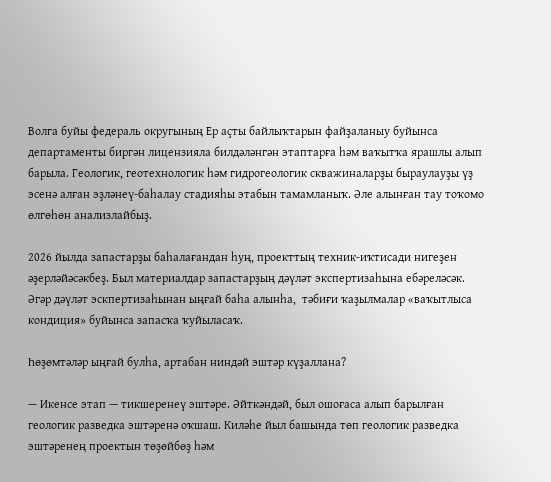Волга буйы федераль округының Ер аҫты байлыҡтарын файҙаланыу буйынса департаменты биргән лицензияла билдәләнгән этаптарға һәм ваҡытҡа ярашлы алып барыла. Геологик, геотехнологик һәм гидрогеологик скважиналарҙы быраулауҙы үҙ эсенә алған эҙләнеү-баһалау стадияһы этабын тамамланыҡ. Әле алынған тау тоҡомо өлгөһөн анализлайбыҙ.

2026 йылда запастарҙы баһалағандан һуң, проекттың техник-иҡтисади нигеҙен әҙерләйәсәкбеҙ. Был материалдар запастарҙың дәүләт экспертизаһына ебәреләсәк. Әгәр дәүләт эскпертизаһынан ыңғай баһа алынһа,  тәбиғи ҡаҙылмалар «ваҡытлыса кондиция» буйынса запасҡа ҡуйыласаҡ.

Һөҙөмтәләр ыңғай булһа, артабан ниндәй эштәр күҙаллана?

— Икенсе этап — тикшеренеү эштәре. Әйткәндәй, был ошоғаса алып барылған геологик разведка эштәренә оҡшаш. Киләһе йыл башында төп геологик разведка эштәренең проектын төҙөйбөҙ һәм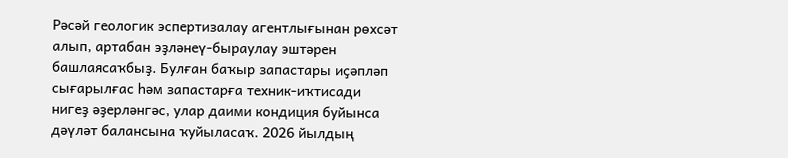Рәсәй геологик эспертизалау агентлығынан рөхсәт алып, артабан эҙләнеү-быраулау эштәрен башлаясаҡбыҙ. Булған баҡыр запастары иҫәпләп сығарылғас һәм запастарға техник-иҡтисади нигеҙ әҙерләнгәс, улар даими кондиция буйынса дәүләт балансына ҡуйыласаҡ. 2026 йылдың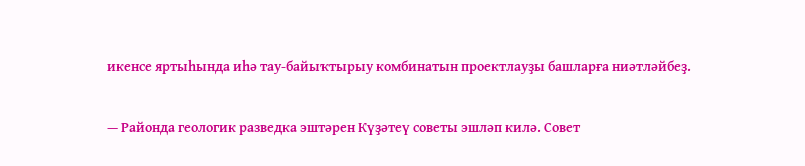икенсе яртыһында иһә тау-байыҡтырыу комбинатын проектлауҙы башларға ниәтләйбеҙ.

— Районда геологик разведка эштәрен Күҙәтеү советы эшләп килә. Совет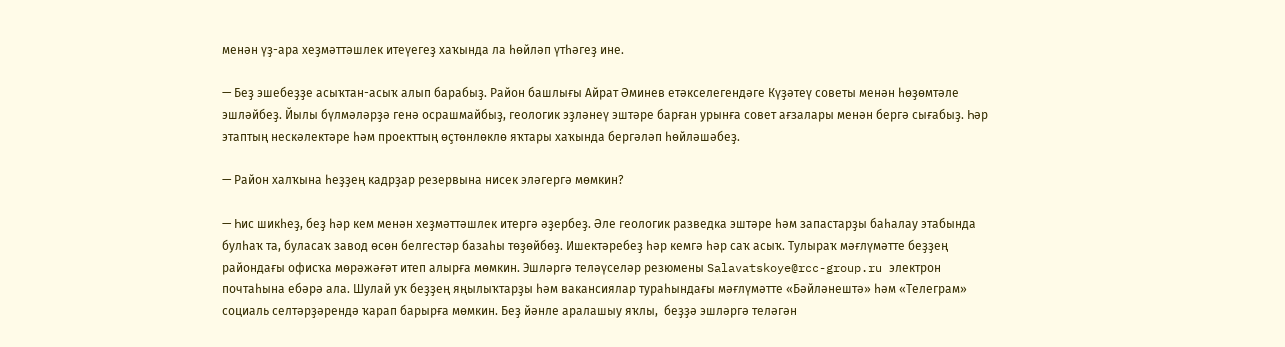менән үҙ-ара хеҙмәттәшлек итеүегеҙ хаҡында ла һөйләп үтһәгеҙ ине.

— Беҙ эшебеҙҙе асыҡтан-асыҡ алып барабыҙ. Район башлығы Айрат Әминев етәкселегендәге Күҙәтеү советы менән һөҙөмтәле эшләйбеҙ. Йылы бүлмәләрҙә генә осрашмайбыҙ, геологик эҙләнеү эштәре барған урынға совет ағзалары менән бергә сығабыҙ. Һәр этаптың нескәлектәре һәм проекттың өҫтөнлөклө яҡтары хаҡында бергәләп һөйләшәбеҙ.

— Район халҡына һеҙҙең кадрҙар резервына нисек эләгергә мөмкин?

— Һис шикһеҙ, беҙ һәр кем менән хеҙмәттәшлек итергә әҙербеҙ. Әле геологик разведка эштәре һәм запастарҙы баһалау этабында булһаҡ та, буласаҡ завод өсөн белгестәр базаһы төҙөйбөҙ. Ишектәребеҙ һәр кемгә һәр саҡ асыҡ. Тулыраҡ мәғлүмәтте беҙҙең райондағы офисҡа мөрәжәғәт итеп алырға мөмкин. Эшләргә теләүселәр резюмены Salavatskoye@rcc-group.ru электрон почтаһына ебәрә ала. Шулай уҡ беҙҙең яңылыҡтарҙы һәм вакансиялар тураһындағы мәғлүмәтте «Бәйләнештә» һәм «Телеграм» социаль селтәрҙәрендә ҡарап барырға мөмкин. Беҙ йәнле аралашыу яҡлы,  беҙҙә эшләргә теләгән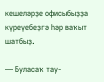кешеләрҙе офисыбыҙҙа күреүебеҙгә һәр ваҡыт шатбыҙ.

— Буласаҡ тау-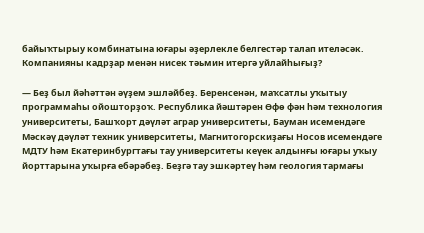байыҡтырыу комбинатына юғары әҙерлекле белгестәр талап ителәсәк. Компанияны кадрҙар менән нисек тәьмин итергә уйлайһығыҙ?

— Беҙ был йәһәттән әүҙем эшләйбеҙ. Беренсенән, маҡсатлы уҡытыу программаһы ойошторҙоҡ. Республика йәштәрен Өфө фән һәм технология университеты, Башҡорт дәүләт аграр университеты, Бауман исемендәге Мәскәү дәүләт техник университеты, Магнитогорскиҙағы Носов исемендәге МДТУ һәм Екатеринбургтағы тау университеты кеүек алдынғы юғары уҡыу йорттарына уҡырға ебәрәбеҙ. Беҙгә тау эшкәртеү һәм геология тармағы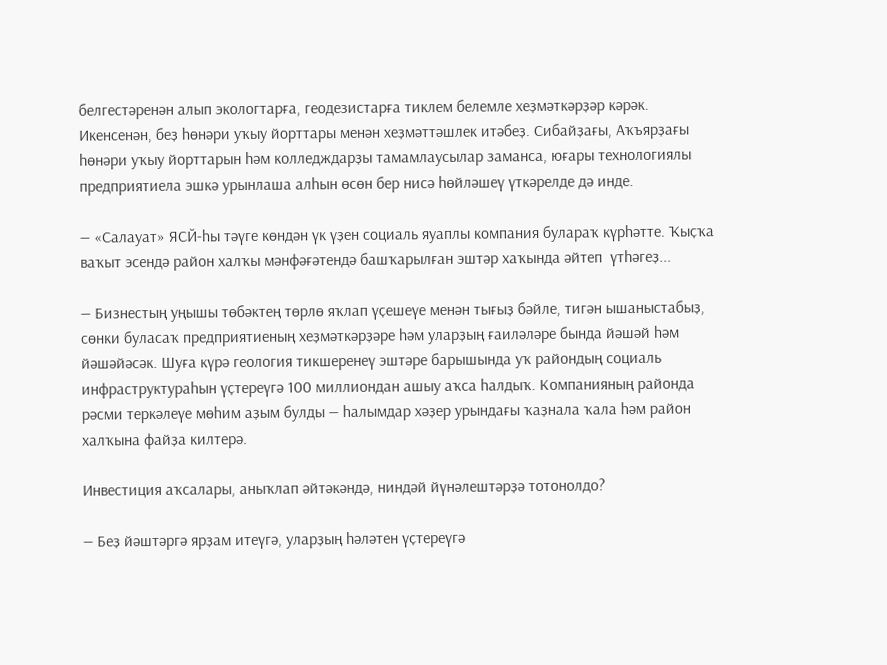белгестәренән алып экологтарға, геодезистарға тиклем белемле хеҙмәткәрҙәр кәрәк. Икенсенән, беҙ һөнәри уҡыу йорттары менән хеҙмәттәшлек итәбеҙ. Сибайҙағы, Аҡъярҙағы һөнәри уҡыу йорттарын һәм колледждарҙы тамамлаусылар заманса, юғары технологиялы предприятиела эшкә урынлаша алһын өсөн бер нисә һөйләшеү үткәрелде дә инде.

— «Салауат» ЯСЙ-һы тәүге көндән үк үҙен социаль яуаплы компания булараҡ күрһәтте. Ҡыҫҡа ваҡыт эсендә район халҡы мәнфәғәтендә башҡарылған эштәр хаҡында әйтеп  үтһәгеҙ...

— Бизнестың уңышы төбәктең төрлө яҡлап үҫешеүе менән тығыҙ бәйле, тигән ышаныстабыҙ, сөнки буласаҡ предприятиеның хеҙмәткәрҙәре һәм уларҙың ғаиләләре бында йәшәй һәм йәшәйәсәк. Шуға күрә геология тикшеренеү эштәре барышында уҡ райондың социаль инфраструктураһын үҫтереүгә 100 миллиондан ашыу аҡса һалдыҡ. Компанияның районда рәсми теркәлеүе мөһим аҙым булды — һалымдар хәҙер урындағы ҡаҙнала ҡала һәм район халҡына файҙа килтерә.

Инвестиция аҡсалары, аныҡлап әйтәкәндә, ниндәй йүнәлештәрҙә тотонолдо?

— Беҙ йәштәргә ярҙам итеүгә, уларҙың һәләтен үҫтереүгә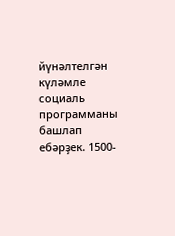йүнәлтелгән күләмле социаль программаны башлап ебәрҙек. 1500-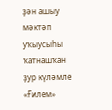ҙән ашыу мәктәп уҡыусыһы ҡатнашҡан ҙур күләмле «Ғилем»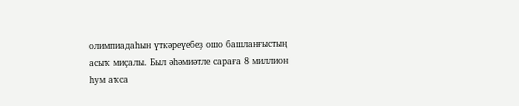олимпиадаһын үткәреүебеҙ ошо башланғыстың асыҡ миҫалы. Был әһәмиәтле сараға 8 миллион һум аҡса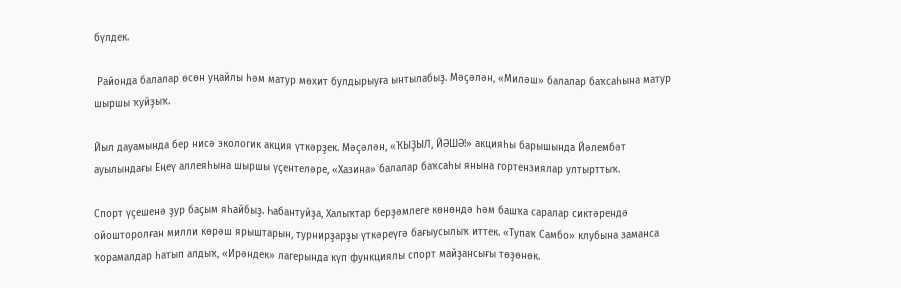бүлдек.

 Районда балалар өсөн уңайлы һәм матур мөхит булдырыуға ынтылабыҙ. Мәҫәлән, «Миләш» балалар баҡсаһына матур шыршы ҡуйҙыҡ.

Йыл дауамында бер нисә экологик акция үткәрҙек. Мәҫәлән, «ҠЫҘЫЛ, ЙӘШӘ!» акцияһы барышында Йәлембәт ауылындағы Еңеү аллеяһына шыршы үҫентеләре, «Хазина» балалар баҡсаһы янына гортензиялар ултырттыҡ.

Спорт үҫешенә ҙур баҫым яһайбыҙ. Һабантуйҙа, Халыҡтар берҙәмлеге көнөндә һәм башҡа саралар сиктәрендә ойошторолған милли көрәш ярыштарын, турнирҙарҙы үткәреүгә бағыусылыҡ иттек. «Тупаҡ Самбо» клубына заманса ҡорамалдар һатып алдыҡ, «Ирәндек» лагерында күп функциялы спорт майҙансығы төҙөнөк.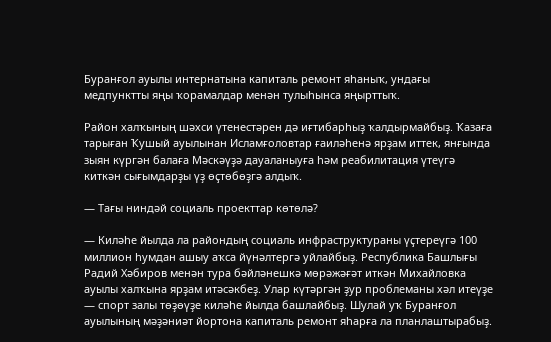Буранғол ауылы интернатына капиталь ремонт яһаныҡ, ундағы медпунктты яңы ҡорамалдар менән тулыһынса яңырттыҡ.

Район халҡының шәхси үтенестәрен дә иғтибарһыҙ ҡалдырмайбыҙ. Ҡазаға тарыған Ҡушый ауылынан Исламғоловтар ғаиләһенә ярҙам иттек, янғында зыян күргән балаға Мәскәүҙә дауаланыуға һәм реабилитация үтеүгә киткән сығымдарҙы үҙ өҫтөбөҙгә алдыҡ.

— Тағы ниндәй социаль проекттар көтөлә?

— Киләһе йылда ла райондың социаль инфраструктураны үҫтереүгә 100 миллион һумдан ашыу аҡса йүнәлтергә уйлайбыҙ. Республика Башлығы Радий Хәбиров менән тура бәйләнешкә мөрәжәғәт иткән Михайловка ауылы халҡына ярҙам итәсәкбеҙ. Улар күтәргән ҙур проблеманы хәл итеүҙе — спорт залы төҙөүҙе киләһе йылда башлайбыҙ. Шулай уҡ Буранғол ауылының мәҙәниәт йортона капиталь ремонт яһарға ла планлаштырабыҙ.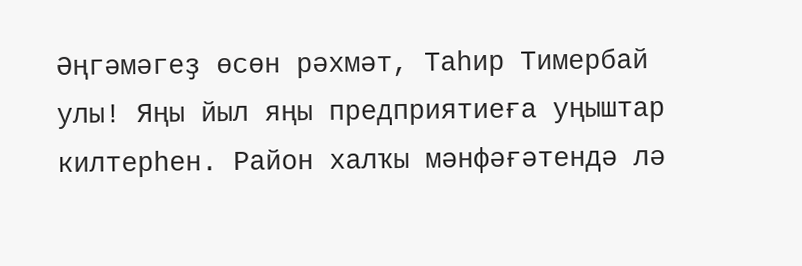Әңгәмәгеҙ өсөн рәхмәт, Таһир Тимербай улы! Яңы йыл яңы предприятиеға уңыштар килтерһен. Район халҡы мәнфәғәтендә лә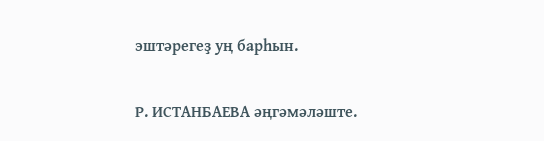эштәрегеҙ уң барһын.

Р. ИСТАНБАЕВА әңгәмәләште.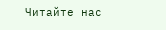Читайте нас